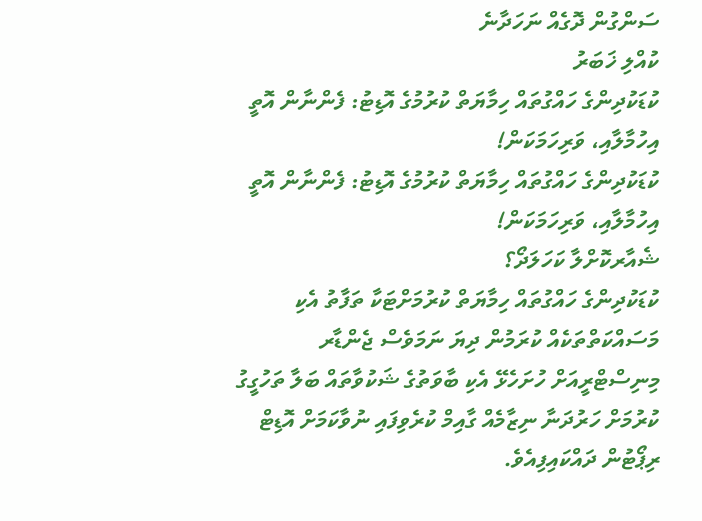ސަންގުން ދޮގެއް ނަހަދާނެ
ކުއްލި ޚަބަރު
ކުޑަކުދިންގެ ހައްގުތައް ހިމާޔަތް ކުރުމުގެ އޮޑިޓު: ފެންނާން އޮތީ އިހުމާލާއި، ވަރިހަމަކަން!
ކުޑަކުދިންގެ ހައްގުތައް ހިމާޔަތް ކުރުމުގެ އޮޑިޓު: ފެންނާން އޮތީ އިހުމާލާއި، ވަރިހަމަކަން!
ޝެއާރކޮށްލާ ކަހަލަދޯ؟
ކުޑަކުދިންގެ ހައްގުތައް ހިމާޔަތް ކުރުމަށްޓަކާ ތަފާތު އެކި މަސައްކަތްތަކެއް ކުރަމުން ދިޔަ ނަމަވެސް ޖެންޑާރ މިނިސްޓްރީއަށް ހުށަހެޅޭ އެކި ބާވަތުގެ ޝަކުވާތައް ބަލާ ތަހުގީގު ކުރުމަށް ހަރުދަނާ ނިޒާމެއް ގާއިމް ކުރެވިފައި ނުވާކަމަށް އޮޑިޓް ރިޕޯޓުން ދައްކައިފިއެވެ.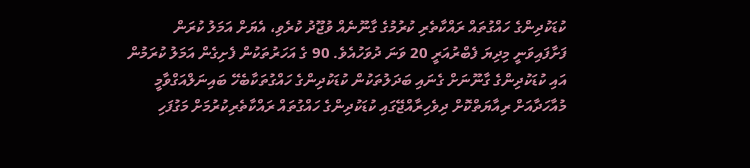ކުޑަކުދިންގެ ހައްގުތައް ރައްކާތެރި ކުރުމުގެ ގާނޫނެއް ވުޖޫދު ކުރެވި، އެޔަށް އަމަލު ކުރަން ފަށާފައިވަނީ މިދިޔަ ފެބްރުއަރީ 20 ވަނަ ދުވަހުއެވެ. 90 ގެ އަހަރުތަކުން ފެށިގެން އަމަލު ކުރަމުން އައި ކުޑަކުދިންގެ ގާނޫނަށް ގެނައި ބަދަލުތަކުން ކުޑަކުދިންގެ ހައްގުތަކާބެހޭ ބައިނަލްއަގްވާމީ މުއާހަދާއަށް ރިއާޔަތްކޮށް ދިވެހިރާއްޖޭގައި ކުޑަކުދިންގެ ހައްގުތައް ރައްކާތެރިކުރުމަށް މަގުފަހި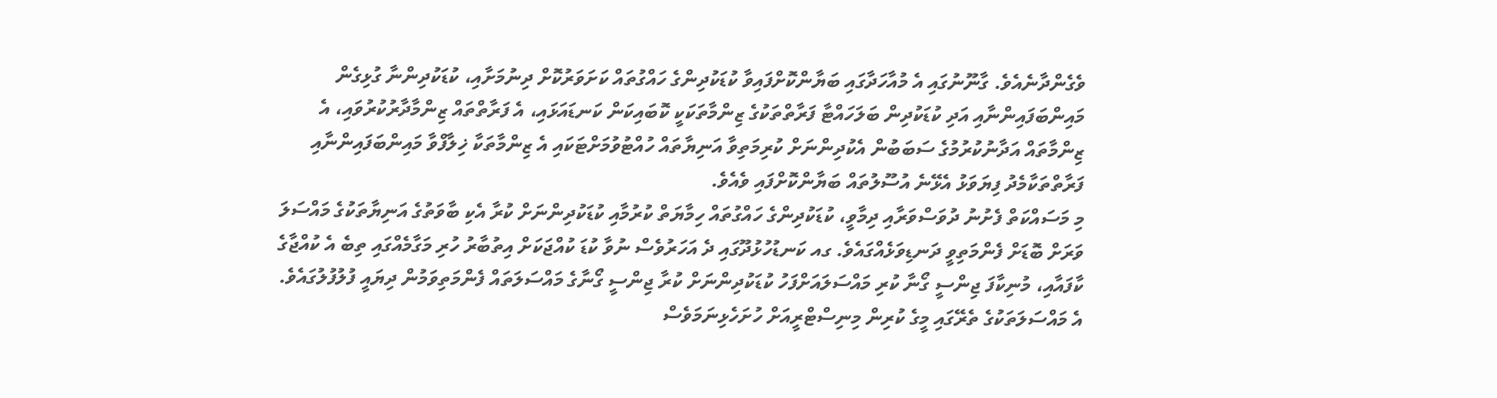ވެގެންދާނެއެވެ. ގާނޫނުގައި އެ މުއާހަދާގައި ބަޔާންކޮށްފައިވާ ކުޑަކުދިންގެ ހައްގުތައް ކަށަވަރުކޮށް ދިނުމަށާއި، ކުޑަކުދިންނާ ގުޅިގެން މައިންބަފައިންނާއި އަދި ކުޑަކުދިން ބަލަހައްޓާ ފަރާތްތަކުގެ ޒިންމާތަކަކީ ކޮބައިކަން ކަނޑައަޅައި، އެ ފަރާތްތައް ޒިންމާދާރުކުރުވައި، އެ ޒިންމާތައް އަދާނުކުރުމުގެ ސަބަބުން އެކުދިންނަށް ކުރިމަތިވާ އަނިޔާތައް ހުއްޓުވުމަށްޓަކައި އެ ޒިންމާތަކާ ޚިލާފްވާ މައިންބަފައިންނާއި ފަރާތްތަކާމެދު ފިޔަވަޅު އެޅޭނެ އުސޫލުތައް ބަޔާންކޮށްފައި ވެއެވެ.
މި މަސައްކަތް ފެށުނު ދުވަސްވަރާއި ދިމާވީ، ކުޑަކުދިންގެ ހައްގުތައް ހިމާޔަތް ކުރުމާއި ކުޑަކުދިންނަށް ކުރާ އެކި ބާވަތުގެ އަނިޔާތަކުގެ މައްސަލަ ވަރަށް ބޮޑަށް ފެންމަތިވީ ދަނޑިވަޅެއްގައެވެ. ގއ ކަނޑުހުޅުދޫގައި ދެ އަހަރުވެސް ނުވާ ކުޑަ ކުއްޖަކަށް އިތުބާރު ހުރި މަގާމެއްގައި ތިބެ އެ ކުއްޖާގެ ކާފައާއި، މުނިކާފަ ޖިންސީ ގޯނާ ކުރި މައްސަލައަށްފަހު ކުޑަކުދިންނަށް ކުރާ ޖިންސީ ގޯނާގެ މައްސަލަތައް ފެންމަތިވަމުން ދިޔައީ ފުލުފުލުގައެވެ. އެ މައްސަލަތަކުގެ ތެރޭގައި މީގެ ކުރިން މިނިސްޓްރީއަށް ހުށަހެޅިނަމަވެސް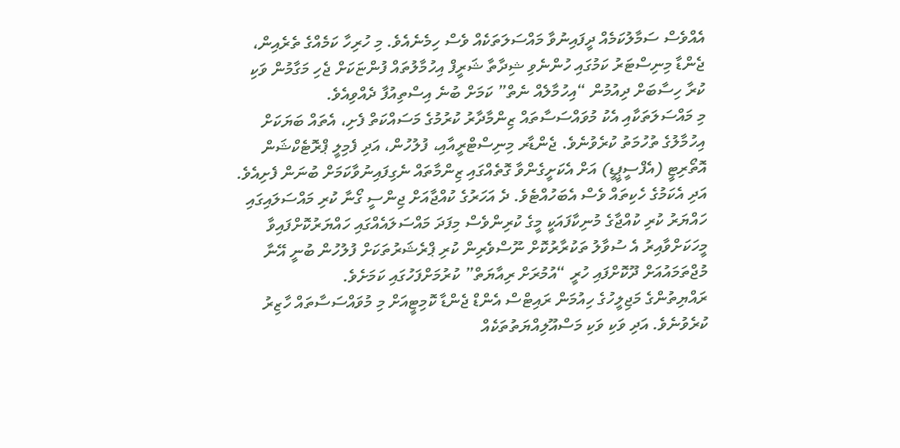އެއްވެސް ސަމާލުކަމެއް ދީފައިނުވާ މައްސަލަތަކެއް ވެސް ހިމެނެއެވެ. މި ހުރިހާ ކަމެއްގެ ތެރެއިން، ޖެންޑާ މިނިސްޓަރު ކަމުގައި ހުންނެވި ޝިދާތާ ޝަރީފް އިހުމާލުތައް ފުންޏަކަށް ޖެހި މަގާމުން ވަކި ކުރާ ހިސާބަށް ދިއުމުން “އިހުމާލެއް ނެތް” ކަމަށް ބުނެ އިސްތިއުފާ ދެއްވިއެވެ.
މި މައްސަލަތަކާއި އެކު މުވައްސަސާތައް ޒިންމާދާރު ކުރުމުގެ މަސައްކަތް ފެށި، އެތައް ބަޔަކަށް އިހުމާލުގެ ތުހުމަތު ކުރެވުނެވެ. ޖެންޑާރ މިނިސްޓްރީއާއި، ފުލުހުން، އަދި ފެމިލީ ޕްރޮޓެކްޝަން އޮތޯރިޓީ (އެފްސީޕީޑީ) އަށް އެކަށީގެންވާ ގޮތެއްގައި ޒިންމާތައް ނެގިފައިނުވާކަމަށް ބުނަން ފެށިއެވެ. އަދި އެކަމުގެ ހެކިތައް ވެސް އެބަހުއްޓެވެ. ދެ އަހަރުގެ ކުއްޖާއަށް ޖިންސީ ގޯނާ ކުރި މައްސަލައިގައި ހައްޔަރު ކުރި ކުއްޖާގެ މުނިކާފައަކީ މީގެ ކުރިންވެސް މިފަދަ މައްސަލައެއްގައި ހައްޔަރުކޮށްފައިވާ މީހަކަށްވާއިރު އެ ސުވާލު ތަކުރާރުކޮށް ނޫސްވެރިން ކުރި ޕްރެޝަރުތަކަށް ފުލުހުން ބުނީ އޭނާ މުޖްތަމައުއަށް ދޫކޮށްފައި ހުރީ “އުމުރަށް ރިއާޔަތް” ކުރުމަށްފަހުގައި ކަމަށެވެ.
ރައްޔިތުންގެ މަޖިލީހުގެ ހިއުމަން ރައިޓްސް އެންޑް ޖެންޑާ ކޮމިޓީއަށް މި މުވައްސަސާތައް ހާޒިރު ކުރެވުނެވެ. އަދި ވަކި ވަކި މަސްއޫލިއްޔަތުތަކެއް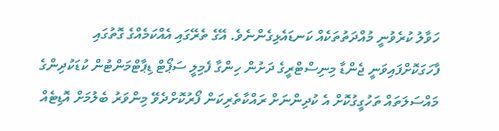ހަވާލު ކުރެވުނީ މުއްދަތުތަކެއް ކަނޑައެޅިގެންނެވެ. އޭގެ ތެރޭގައި އެއްކަމެއްގެ ގޮތުގައި ފާހަގަކޮށްފައިވަނީ ޖެންޑާ މިނިސްޓްރީގެ ދަށުން ހިންގާ ފެމިލީ ސަޕޯޓް ޑިޕާޓްމަންޓުން ކުޑަކުދިންގެ މައްސަލަތައް ތަހުގީގުކޮށް އެ ކުދިންނަށް ރައްކާތެރިކަން ފޯރުކޮށްދެވޭ މިންވަރު ބެލުމަށް އޮޑިޓެއް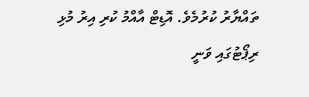ތައްޔާރު ކުރުމެވެ. އޮޑިޓް އާއްމު ކުރި އިރު މުޅި ރިޕޯޓުގައި ވަނީ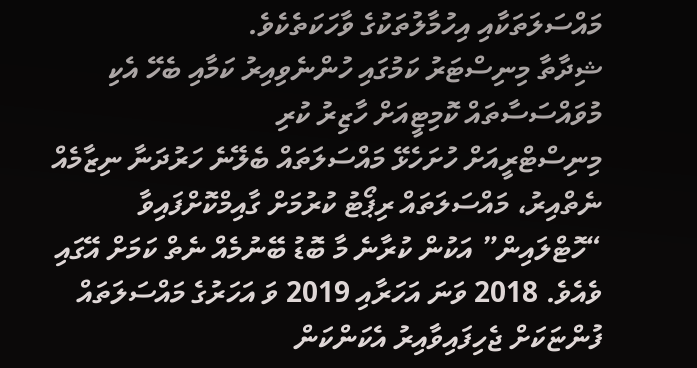މައްސަލަތަކާއި އިހުމާލުތަކުގެ ވާހަކަތެކެވެ.
ޝިދާތާ މިނިސްޓަރު ކަމުގައި ހުންނެވިއިރު ކަމާއި ބެހޭ އެކި މުވައްސަސާތައް ކޮމިޓީއަށް ހާޒިރު ކުރި
މިނިސްޓްރީއަށް ހުށަހެޅޭ މައްސަލަތައް ބެލޭނެ ހަރުދަނާ ނިޒާމެއް ނެތްއިރު، މައްސަލަތައް ރިޕޯޓު ކުރުމަށް ގާއިމްކޮށްފައިވާ “ހޮޓްލައިން” އަކުން ކުރާނެ މާ ބޮޑު ބޭނުމެއް ނެތް ކަމަށް އޭގައި ވެއެވެ. 2018 ވަނަ އަހަރާއި 2019 ވަ އަހަރުގެ މައްސަލަތައް ފުންޏަކަށް ޖެހިފައިވާއިރު އެކަންކަން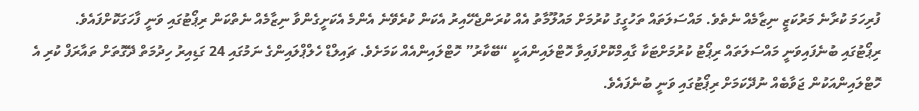ފުރިހަމަ ކުރާނެ މަރުކަޒީ ނިޒާމެއް ނެތެވެ. މައްސަލަތައް ތަހުގީގު ކުރުމަށް މައުލޫމާތު އެއް ކުރަންޖެހޭއިރު އެކަން ކުރެވޭނެ އެންމެ އެކަށީގެންވާ ނިޒާމެއް ނެތްކަން ރިޕޯޓުގައި ވަނީ ފާހަގަކޮށްފައެވެ.
ރިޕޯޓުގައި ބުނެފައިވަނީ މައްސަލަތައް ރިޕޯޓު ކުރުމަށްޓަކާ ގާއިމްކޮށްފައިވާ ހޮޓްލައިންއަކީ “ބޭކާރު” ހޮޓްލައިންއެއް ކަމަށެވެ. ޗައިލްޑް ހެލްޕްލައިންގެ ނަމުގައި 24 ގަޑިއިރު ހިދުމަތް ދޭގޮތަށް ތައާރަފް ކުރި އެ ހޮޓްލައިންއަކުން ޖަވާބެއް ނުދޭކަމަށް ރިޕޯޓުގައި ވަނީ ބުނެފައެވެ.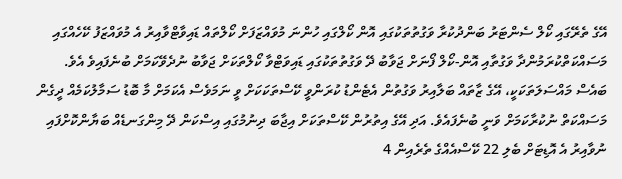އޭގެ ތެރޭގައި ކޯލް ސެންޓަރު ބަންދުކުރާ ވަގުތުތަކުގައި އޮން ކޯލްގައި ހުންނަ މުވައްޒަފަށް ކޯލްތައް ޑައިވާޓްވާއިރު އެ މުވައްޒަފު ކޭހެއްގައި މަސައްކަތްކުރަމުންދާ ވަގުތާއި އޮން-ކޯލް ފޯނަށް ޖަވާބު ދޭ ވަގުތުތަކުގައި ޑައިވަޓްވާ ކޯލްތަކަށް ޖަވާބު ނުދެވޭކަމަށް ބުނެފައިވެ އެވެ.
ބައެސް މައްސަލަތަކަކީ، އޭގެ ޒާތައް ބަލާއިރު ވަގުތުން އެޓެންޑު ކުރަންވީ ކޭސްތަކަކަށް ވީ ނަމަވެސް އެކަމަށް މާ ބޮޑު ސަމާލުކަމެއް ދީގެން މަސައްކަތް ނުކުރާކަމަށް ވަނީ ބުނެފައެވެ. އަދި އޭގެ އިތުރުން ކޭސްތަކަށް އިޖާބަ ދިނުމުގައި އިސްކަން ދޭ މިންގަނޑެއް ބަޔާންކޮށްފައި ނުވާއިރު އެ އޮޑިޓަށް ބެލި 22 ކޭސްއެއްގެ ތެރެއިން 4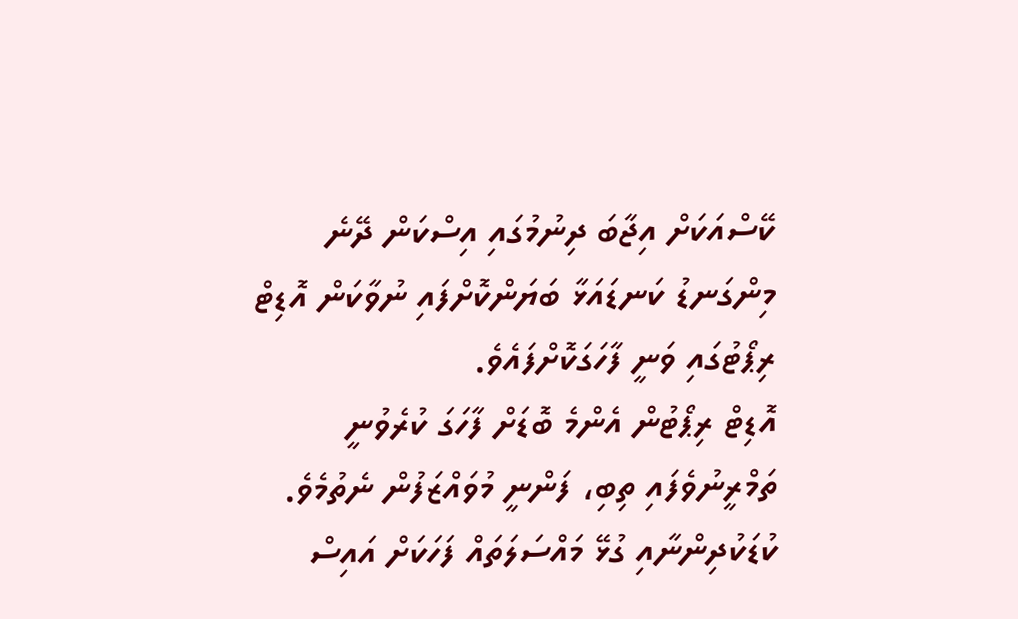ކޭސްއަކަށް އިޖާބަ ދިނުމުގައި އިސްކަން ދޭނެ މިންގަނޑު ކަނޑައަޅާ ބަޔަންކޮށްފައި ނުވާކަން އޮޑިޓް ރިޕޯޓުގައި ވަނީ ފާހަގަކޮށްފައެވެ.
އޮޑިޓް ރިޕޯޓުން އެންމެ ބޮޑަށް ފާހަގަ ކުރެވުނީ ތަމްރީނުވެފައި ތިބި، ފަންނީ މުވައްޒަފުން ނެތުމެވެ. ކުޑަކުދިންނާއި ގުޅޭ މައްސަލަތައް ފަހަކަށް އައިސް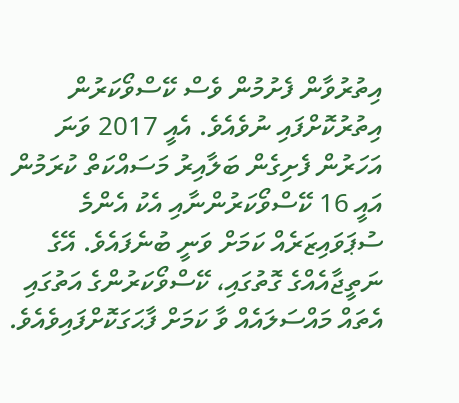އިތުރުވާން ފެށުމުން ވެސް ކޭސްވޯކަރުން އިތުރުކޮށްފައި ނުވެއެވެ. އެއީ 2017 ވަނަ އަހަރުން ފެށިގެން ބަލާއިރު މަސައްކަތް ކުރަމުން އައީ 16 ކޭސްވޯކަރުންނާއި އެކު އެންމެ ސުޕަވައިޒަރެއް ކަމަށް ވަނީ ބުނެފައެވެ. އޭގެ ނަތީޖާއެއްގެ ގޮތުގައި، ކޭސްވޯކަރުންގެ އަތުގައި އެތައް މައްސަލައެއް ވާ ކަމަށް ފާޙަގަކޮށްފައިވެއެވެ.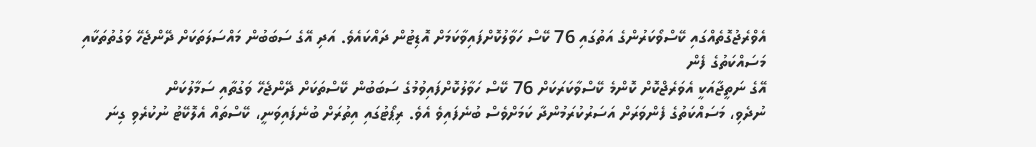އެވްރެޖުގޮތެއްގައި ކޭސްވޯކަރުންގެ އަތުގައި 76 ކޭސް ހަވާލުކޮށްފައިވާކަމަށް އޮޑިޓުން ދައްކައެވެ. އަދި އޭގެ ސަބަބުން މައްސަލަތަކަށް ދޭންޖެހޭ ވަގުތުތަކާއި މަސައްކަތުގެ ފެން
އޭގެ ނަތީޖާއަކީ އެވަރެޖްކޮށް ކޮންމެ ކޭސްވާކަރަކަށް 76 ކޭސް ހަވާލުކޮށްފައިވުމުގެ ސަބަބުން ކޭސްތަކަށް ދޭންޖެހޭ ވަގުތާއި ސަމާލުކަން
ނުދެވި، މަސައްކަތުގެ ފެންވަރަށް އަސަރުކުރަމުންދާ ކަމަށްވެސް ބުނެފައިވެ އެވެ. ރިޕޯޓުގައި އިތުރަށް ބުނެފައިވަނީ، ކޭސްތައް އެލޮކޭޓު ނުކުރެވި ގިނަ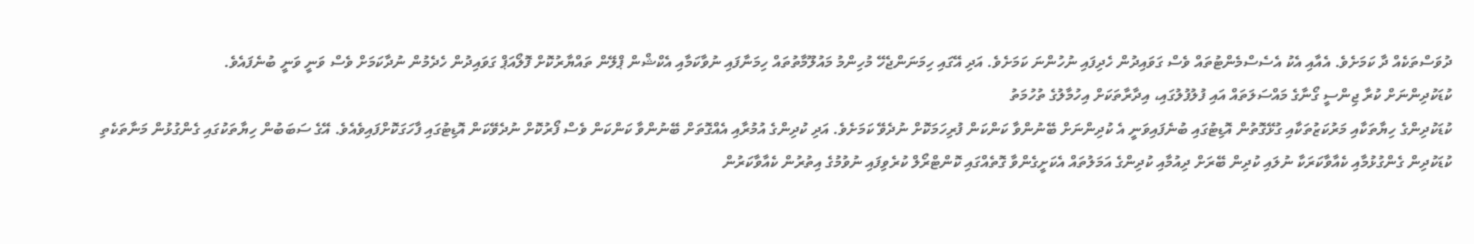ދުވަސްތަކެއް ދާ ކަމަށެވެ. އެއާއި އެކު އެސެސްމެންޓުތައް ވެސް ގަވައިދުން ހެދިފައި ނުހުންނަ ކަމަށެވެ. އަދި އޭގައި ހިމަނަންޖެހޭ މުހިންމު މައުލޫމާތުތައް ހިމަނާފައި ނުވާކަމާއި އެކްޝްން ޕްލޭން ތައްޔާރުކޮށް ފޮލޯއަޕް ގަވައިދުން ހެދެމުން ނުދާކަމަށް ވެސް ވަނީ ވަނީ ބުނެފައެވެ.
ކުޑަކުދިންނަށް ކުރާ ޖިންސީ ގޯނާގެ މައްސަލަތައް އައި ފުލުފުލުގައި، އިދާރާތަކަށް އިހުމާލުގެ ތުހުމަތު
ކުޑަކުދިންގެ ހިޔާތަކާއި މަރުކަޒުތަކާއި ގުޅޭގޮތުން އޮޑިޓުގައި ބުނެފައިވަނީ އެ ކުދިންނަށް ބޭނުންވާ ކަންކަން ފުރިހަމަކޮށް ނުދެވޭ ކަމަށެވެ. އަދި ކުދިންގެ އުމުރާއި އެއްގޮތަށް ބޭނުންވާ ކަންކަން ވެސް ފޯރުކޮށް ނުދެވޭކަން އޮޑިޓުގައި ފާހަގަކޮށްފައިވެއެވެ. އޭގެ ސަބަބުން ހިޔާތަކުގައި ގެންގުޅުން މަނާތަކެތި ކުޑަކުދިން ގެންގުޅުމާއި ކެއާވާކަރަކާ ނުލައި ކުދިން ބޭރަށް ދިއުމާއި ކުދިންގެ އަމަލުތައް އެކަށީގެންވާ ގޮތެއްގައި ކޮންޓްރޯލް ކުރެވިފައި ނުވުމުގެ އިތުރުން ކެއާވާކަރުން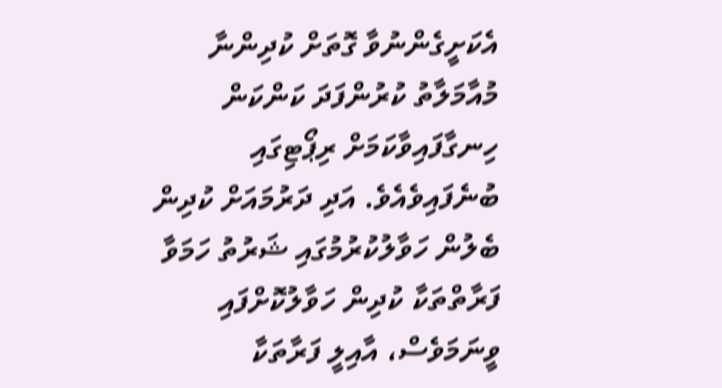އެކަށީގެންނުވާ ގޮތަށް ކުދިންނާ މުއާމަލާތު ކުރުންފަދަ ކަންކަން ހިނގާފައިވާކަމަށް ރިޕޯޓިގައި ބުނެފައިވެއެވެ. އަދި ދަރުމައަށް ކުދިން ބެލުން ހަވާލުކުރުމުގައި ޝަރުތު ހަމަވާ ފަރާތްތަކާ ކުދިން ހަވާލުކޮށްފައި ވީނަމަވެސް، އާއިލީ ފަރާތަކާ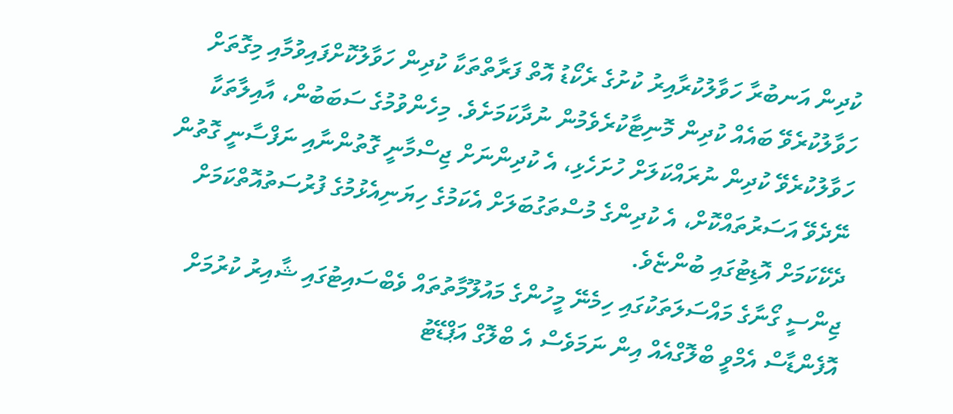ކުދިން އަނބުރާ ހަވާލުކުރާއިރު ކުށުގެ ރެކޯޑު އޮތް ފަރާތްތަކާ ކުދިން ހަވާލުކޮށްފައިވުމާއި މިގޮތަށް ހަވާލުކުރެވޭ ބައެއް ކުދިން މޮނިޓާކުރެވެމުން ނުދާކަމަށެވެ. މިހެންވުމުގެ ސަބަބުން، އާއިލާތަކާ ހަވާލުކުރެވޭ ކުދިން ނުރައްކަލަށް ހުށަހެޅި، އެ ކުދިންނަށް ޖިސްމާނީ ގޮތުންނާއި ނަފްސާނީ ގޮތުން ނޭދެވޭ އަސަރުތައްކޮށް، އެ ކުދިންގެ މުސްތަގުބަލަށް އެކަމުގެ ހިޔަނިއެޅުމުގެ ފުރުސަތުއޮތްކަމަށް ދެކޭކަމަށް އޮޑިޓުގައި ބުންޏެވެ.
ޖިންސީ ގޯނާގެ މައްސަލަތަކުގައި ހިމެނޭ މީހުންގެ މައުލޫމާތުތައް ވެބްސައިޓުގައި ޝާއިރު ކުރުމަށް އޮފެންޑާސް އެމްވީ ބްލޮގްއެއް އިން ނަމަވެސް އެ ބްލޮގް އަޕްޑޭޓު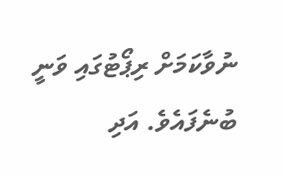ނުވާކަމަށް ރިޕޯޓުގައި ވަނީ ބުނެފައެވެ. އަދި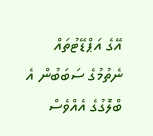އޭގެ އަޕްޑޭޓުތައް ނެތުމުގެ ސަބަބުން އެ ބްލޮގުގެ އެއްވެސް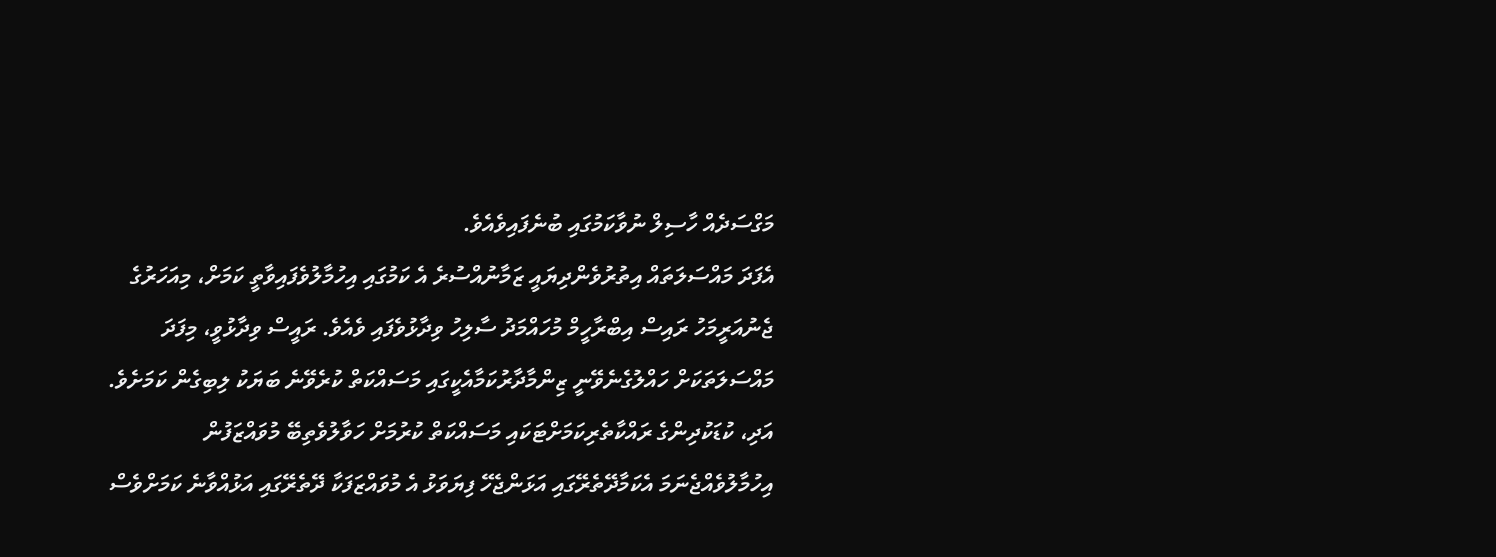މަގްސަދެއް ހާސިލް ނުވާކަމުގައި ބުނެފައިވެއެވެ.
އެފަދަ މައްސަލަތައް އިތުރުވެންދިޔައީ ޒަމާނުއްސުރެ އެ ކަމުގައި އިހުމާލުވެފައިވާތީ ކަމަށް، މިއަހަރުގެ ޖެނުއަރީމަހު ރައިސް އިބްރާހީމް މުހައްމަދު ސާލިހު ވިދާޅުވެފައި ވެއެވެ. ރައީސް ވިދާޅުވީ، މިފަދަ މައްސަލަތަކަށް ހައްލުގެނެވޭނީ ޒިންމާދާރުކަމާއެކީގައި މަސައްކަތް ކުރެވޭނެ ބަޔަކު ލިބިގެން ކަމަށެވެ. އަދި، ކުޑަކުދިންގެ ރައްކާތެރިކަމަށްޓަކައި މަސައްކަތް ކުރުމަށް ހަވާލުވެތިބޭ މުވައްޒަފުން އިހުމާލުވެއްޖެނަމަ އެކަމާދޭތެރޭގައި އަޅަންޖެހޭ ފިޔަވަޅު އެ މުވައްޒަފަކާ ދޭތެރޭގައި އަޅުއްވާނެ ކަމަށްވެސް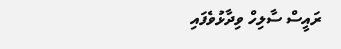ރައީސް ސާލިހް ވިދާޅުވެފައި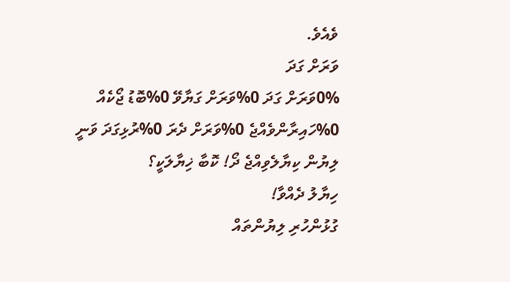ވެއެވެ.
ވަރަށް ގަދަ
0%ވަރަށް ގަދަ 0%ވަރަށް ގަޔާވޭ 0%ބޮޑު ޖޯކެއް 0%ހައިރާންވެއްޖެ 0%ވަރަށް ދެރަ 0%ރުޅިގަދަ ވަނީ
ލިޔުން ކިޔާލެވިއްޖެ ދޯ! ކޮބާ ޚިޔާލަކީ؟
ހިޔާލު ދެއްވާ!
ގުޅުންހުރި ލިޔުންތައް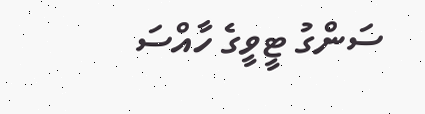ސަންގު ޓީވީގެ ހާއްސަ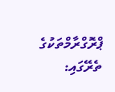ޕްރޮގްރާމްތަކުގެ ތެރޭގައި: